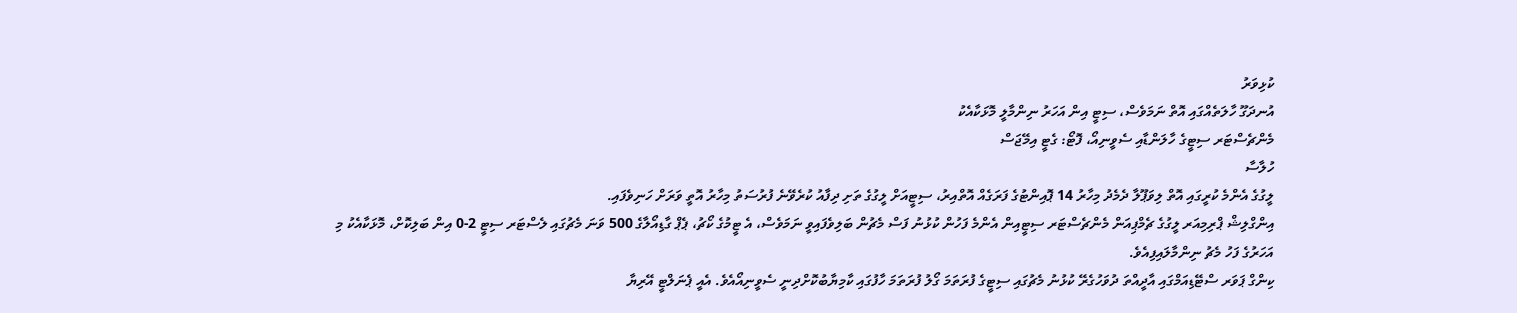ކުޅިވަރު
އުނދަގޫ ހާލަތެއްގައި އޮތް ނަމަވެސް، ސިޓީ އިން އަހަރު ނިންމާލީ މޮޅަކާއެކު
މެންޗެސްޓަރ ސިޓީގެ ހާލަންޑާއި ސެވީނިއޯ، ފޮޓޯ: ގެޓީ އިމޭޖަސް
ހުލާސާ
ލީގުގެ އެންމެ ކުރީގައި އޮތް ލިވަޕޫލާ ދެމެދު މިހާރު 14 ޕޮއިންޓުގެ ފަރަގެއް އޮތްއިރު، ސިޓީއަށް ލީގުގެ ތަށި ދިފާއު ކުރެވޭނެ ފުރުސަތު މިހާރު އޮތީ ވަރަށް ހަނިވެފައި.
އިންގްލިޝް ޕްރިމިއަރ ލީގުގެ ޗެމްޕިއަން މެންޗެސްޓަރ ސިޓީއިން އެންމެ ފަހުން ކުޅުނު ފަސް މެޗުން ބަލިވެފައިވީ ނަމަވެސް، އެ ޓީމުގެ ކޯޗު، ޕެޕް ގާޑިއޯލާގެ 500 ވަނަ މެޗުގައި ލެސްޓަރ ސިޓީ 2-0 އިން ބަލިކޮށް، މޮޅަކާއެކު މި އަހަރުގެ ފަހު މެޗު ނިންމާލައިފިއެވެ.
ކިންގް ޕަވަރ ސްޓޭޑިއަމްގައި އާދީއްތަ ދުވަހުގެރޭ ކުޅުނު މެޗުގައި ސިޓީގެ ފުރަތަމަ ގޯލު ފުރަތަމަ ހާފުގައި ކާމިޔާބުކޮށްދިނީ ސެވީނިއޯއެވެ. އެއީ ޕެނަލްޓީ އޭރިޔާ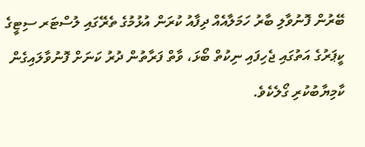ބޭރުން ފޮނުވާލި ބާރު ހަމަލާއެއް ދިފާއު ކުރަން އުޅުމުގެ ތެރޭގައި ލުސްޓަރ ސިޓީގެ ކީޕަރުގެ އަތުގައި ޖެހިފައި ނިކުތް ބޯޅަ، ވާތް ފަރާތުން ދުރު ކަނަށް ފޮނުވާލައިގެން ކާމިޔާބުކުރި ގޯލެކެވެ.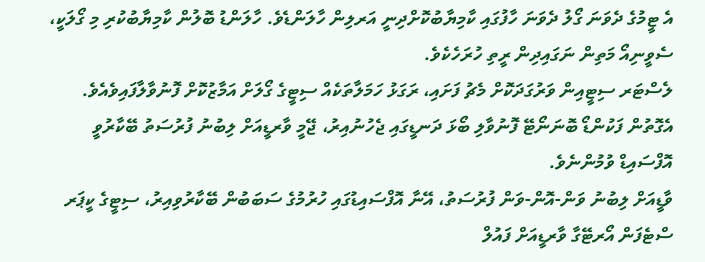އެ ޓީމުގެ ދެވަނަ ގޯލު ދެވަނަ ހާފުގައި ކާމިޔާބުކޮށްދިނީ އަރލިން ހާލަންޑެވެ. ހާލަންޑު ބޮލުން ކާމިޔާބުކުރި މި ގޯލަކީ، ސެވީނިއޯ މަތިން ނަގައިދިން ރީތި ހުރަހެކެވެ.
ލެސްޓަރ ސިޓީއިން ވަރުގަދަކޮށް މެޗު ފަށައި، ރަގަޅު ހަމަލާތަކެއް ސިޓީގެ ގޯލަށް އަމާޒުކޮށް ފޮނުވާލާފައިވެއެވެ. އެގޮތުން ފަކުންޑޯ ބޮނަނޯޓޭ ފޮނުވާލި ބޯޅަ ދަނޑީގައި ޖެހުނުއިރު، ޖޭމީ ވާރޑީއަށް ލިބުނު ފުރުސަތު ބޭކާރުވީ އޮފްސައިޑް ވުމުންނެވެ.
ވާޑީއަށް ލިބުނު ވަން-އޮން-ވަން ފުރުސަތު، އޭނާ އޮފްސައިޑުގައި ހުރުމުގެ ސަބަބުން ބޭކާރުވިއިރު، ސިޓީގެ ކީޕަރ ސްޓެފަން އޯރޓޭގާ ވާރޑީއަށް ފައުލް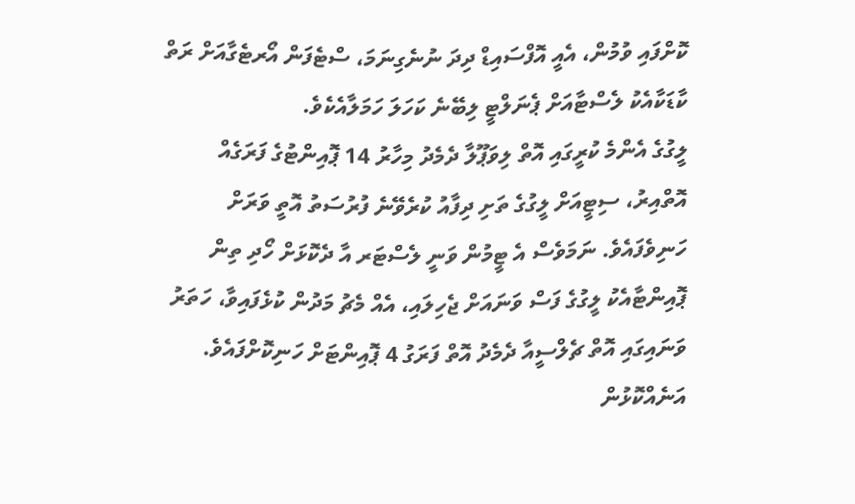ކޮށްފައި ވުމުން، އެއީ އޮފްސައިޑް ދިދަ ނުނެގިނަމަ، ސްޓެފަން އޯރޓެގާއަށް ރަތް ކާޑަކާއެކު ލެސްޓާއަށް ޕެނަލްޓީ ލިބޭނެ ކަހަލަ ހަމަލާއެކެވެ.
ލީގުގެ އެންމެ ކުރީގައި އޮތް ލިވަޕޫލާ ދެމެދު މިހާރު 14 ޕޮއިންޓުގެ ފަރަގެއް އޮތްއިރު، ސިޓީއަށް ލީގުގެ ތަށި ދިފާއު ކުރެވޭނެ ފުރުސަތު އޮތީ ވަރަށް ހަނިވެފައެވެ. ނަމަވެސް އެ ޓީމުން ވަނީ ލެސްޓަރ އާ ދެކޮޅަށް ހޯދި ތިން ޕޮއިންޓާއެކު ލީގުގެ ފަސް ވަނައަށް ޖެހިލައި، އެއް މެޗު މަދުން ކުޅެފައިވާ، ހަތަރު ވަނައިގައި އޮތް ޗެލްސީއާ ދެމެދު އޮތް ފަރަގު 4 ޕޮއިންޓަށް ހަނިކޮށްފައެވެ.
އަނެއްކޮޅުން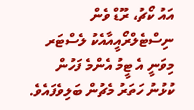އައު ކޯޗު، ރޫޑް ވެން ނިސްޓެލްރޯއީއާއެކު ލެސްޓަރ މިވަނީ އެ ޓީމު އެންމެ ފަހުން ކުޅުނު ހަތަރު މެޗުން ބަލިވެފައެވެ.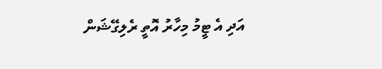އަދި އެ ޓީމު މިހާރު އޮތީ ރެލިގޭޝަން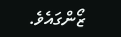ޒޯންގައެވެ.